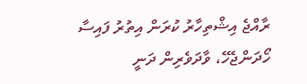ރާއްޖެ އިޝްތިހާރު ކުރަން އިތުރު ފައިސާ ހޯދަންޖެހޭ، ވާދަވެރިން ދަނީ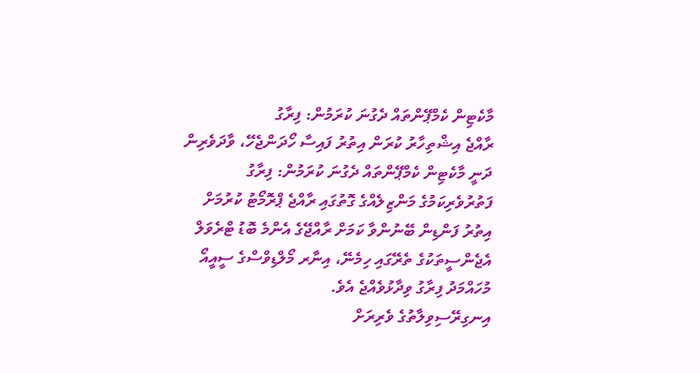މާކެޓިން ކެމްޕޭންތައް ދެގުނަ ކުރަމުން: ފިރާގު
ރާއްޖެ އިޝްތިހާރު ކުރަން އިތުރު ފައިސާ ހޯދަންޖެހޭ، ވާދަވެރިން ދަނީ މާކެޓިން ކެމްޕޭންތައް ދެގުނަ ކުރަމުން: ފިރާގު
ފަތުރުވެރިކަމުގެ މަންޒިލެއްގެ ގޮތުގައި ރާއްޖެ ޕްރޮމޯޓު ކުރުމަށް އިތުރު ފަންޑިން ބޭނުންވާ ކަމަށް ރާއްޖޭގެ އެންމެ ބޮޑު ޓްރެވަލް އެޖެންސީތަކުގެ ތެރޭގައި ހިމެނޭ، އިނާރ މޯލްޑިވްސްގެ ސީއީއޯ މުހައްމަދު ފިރާގު ވިދާޅުވެއްޖެ އެވެ.
އިނގިރޭސިވިލާތުގެ ވެރިރަށް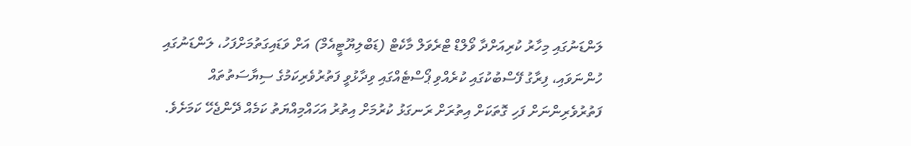ލަންޑަނުގައި މިހާރު ކުރިއަށްދާ ވޯލްޑް ޓްރެވަލް މާކެޓް (ޑަބްލިޔޫޓީއެމް) އަށް ވަޑައިގަތުމަށްފަހު، ލަންޑަނުގައި ހުންނަވައި، ފިރާގު ފޭސްބުކުގައި ކުރެއްވި ޕޯސްޓެއްގައި ވިދާޅުވީ ފަތުރުވެރިކަމުގެ ސިޔާސަތުތައް ފަތުރުވެރިންނަށް ފަހި ގޮތަކަށް އިތުރަށް ރަނގަޅު ކުރުމަށް އިތުރު އަހައްމިއްޔަތު ކަމެއް ދޭންޖެހޭ ކަމަށެވެ.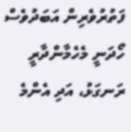ފަތުރުވެރިން އަބަދުވެސް ހޯދަނީ މެހެމާންދާރީ ރަނގަޅު، އަދި އެންމެ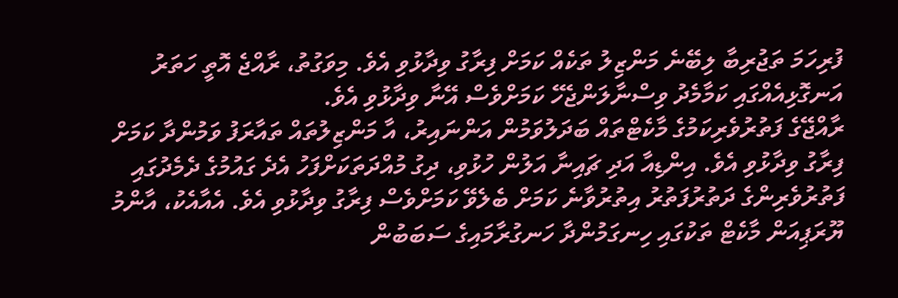ފުރިހަމަ ތަޖުރިބާ ލިބޭނެ މަންޒިލު ތަކެއް ކަމަށް ފިރާގު ވިދާޅުވި އެވެ. މިވަގުތު، ރާއްޖެ އޮތީ ހަތަރު އަނގޮޅިއެއްގައި ކަމާމެދު ވިސްނާލަންޖެހޭ ކަމަށްވެސް އޭނާ ވިދާޅުވި އެވެ.
ރާއްޖޭގެ ފަތުރުވެރިކަމުގެ މާކެޓްތައް ބަދަލުވަމުން އަންނައިރު، އާ މަންޒިލުތައް ތައާރަފު ވަމުންދާ ކަމަށް ފިރާގު ވިދާޅުވި އެވެ. އިންޑިއާ އަދި ޗައިނާ އަލުން ހުޅުވި، ދިގު މުއްދަތަކަށްފަހު އެދެ ގައުމުގެ ދެމެދުގައި ފަތުރުވެރިންގެ ދަތުރުފަތުރު އިތުރުވާނެ ކަމަށް ބެލެވޭ ކަމަށްވެސް ފިރާގު ވިދާޅުވި އެވެ. އެއާއެކު، އާންމު ޔޫރަޕިއަން މާކެޓް ތަކުގައި ހިނގަމުންދާ ހަނގުރާމައިގެ ސަބަބުން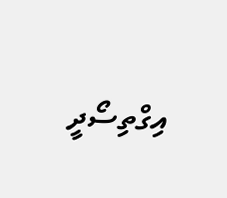އިގްތިސޯދީ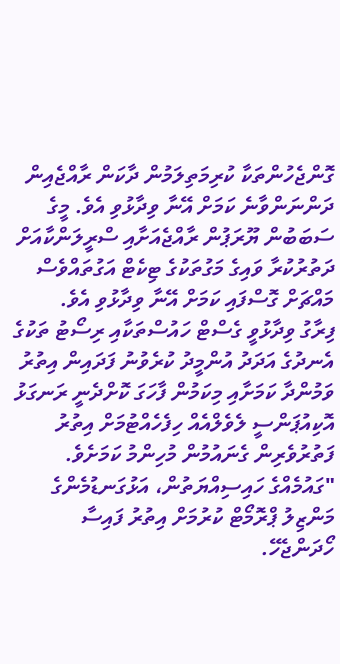ގޮންޖެހުންތަކާ ކުރިމަތިލަމުން ދާކަން ރާއްޖެއިން ދަންނަންވާނެ ކަމަށް އޭނާ ވިދާޅުވި އެވެ. މީގެ ސަބަބުން ޔޫރަޕުން ރާއްޖެއަށާއި ސްރީލަންކާއަށް ދަތުރުކުރާ ވައިގެ މަގުތަކުގެ ޓިކެޓް އަގުތައްވެސް މައްޗަށް ގޮސްފައި ކަމަށް އޭނާ ވިދާޅުވި އެވެ.
ފިރާގު ވިދާޅުވީ ގެސްޓް ހައުސްތަކާއި ރިސޯޓު ތަކުގެ އެނދުގެ އަދަދު އުންމީދު ކުރެވުނު ފަދައިން އިތުރު ވަމުންދާ ކަމަށާއި މިކަމުން ފާހަގަ ކޮށްދެނީ ރަނގަޅު އޮކިއުޕަންސީ ލެވެލްއެއް ހިފެހެއްޓުމަށް އިތުރު ފަތުރުވެރިން ގެނައުމުން މުހިންމު ކަމަށެވެ.
"ގައުމެއްގެ ހައިސިއްޔަތުން، އަޅުގަނޑުމެންގެ މަންޒިލު ޕްރޮމޯޓް ކުރުމަށް އިތުރު ފައިސާ ހޯދަންޖެހޭ.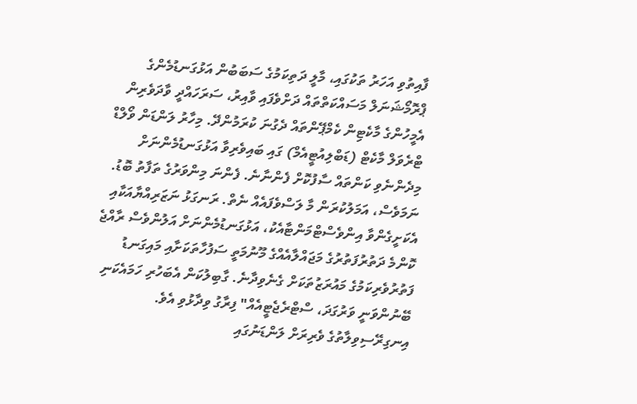ފާއިތުވި އަހަރު ތަކުގައި، މާލީ ދަތިކަމުގެ ސަބަބުން އަޅުގަނޑުމެންގެ ޕްރޮމޯޝަނަލް މަސައްކަތްތައް ދަށްވެފައި ވާއިރު، ސަރަހައްދީ ވާދަވެރިން އެމީހުންގެ މާކެޓިން ކެމްޕޭންތައް ދެގުނަ ކުރަމުންދޭ. މިހާރު ލަންޑަން ވޯލްޑް ޓްރެވަލް މާކެޓް (ޑަބްލިއުޓީއެމް) ގައި ބައިވެރިވާ އަޅުގަނޑުމެންނަށް މިދެންނެވި ކަންތައް ސާފުކޮށް ފެންނާނެ. ފެންނަ މިންވަރުގެ ތަފާތު ބޮޑު. ނަމަވެސް، އަމަލުކުރަން މާ ލަސްވެފައެއް ނެތް. ރަނގަޅު ނަޒަރިއްޔާއަކާއި އެކަށީގެންވާ އިންވެސްޓްމަންޓާއެކު، އަޅުގަނޑުމެންނަށް އަލުންވެސް ރާއްޖެ ކޮންމެ ދަތުރުފަތުރުގެ މަޖައްލާއެއްގެ މޫނުމަތީ ސަފުހާތަކަށާއި މައިގަނޑު ފަތުރުވެރިކަމުގެ މައުރަޒުތަކަށް ގެނެވިދާނެ. ގާބިލުކަން އެބަހުރި ހަމައެކަނި ބޭނުންވަނީ ވަރުގަދަ، ސްޓްރެޖެޓީއެއް" ފިރާގު ވިދާޅުވި އެވެ.
އިނގިރޭސިވިލާތުގެ ވެރިރަށް ލަންޑަނުގައި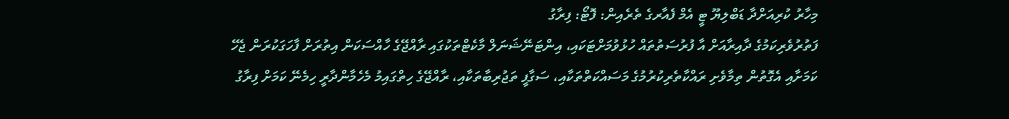މިހާރު ކުރިއަށްދާ ޑަބްލިޔޫ ޓީ އެމް ފެއާރގެ ތެރެއިން: ފޮޓޯ: ފިރާގު
ފަތުރުވެރިކަމުގެ ދާއިރާއަށް އާ ފުރުސަތުތައް ހުޅުވުމަށްޓަކައި، އިންޓަނޭޝަނަލް މާކެޓްތަކުގައި ރާއްޖޭގެ ހާއްސަކަން އިތުރަށް ފާހަގަކުރަން ޖެހޭ ކަމަށާއި އެގޮތުން ތިމާވެށި ރައްކާތެރިކުރުމުގެ މަސައްކަތްތަކާއި، ސަގާފީ ތަޖުރިބާތަކާއި، ރާއްޖޭގެ ހިތްގައިމު މެހެމާންދާރީ ހިމެނޭ ކަމަށް ފިރާގު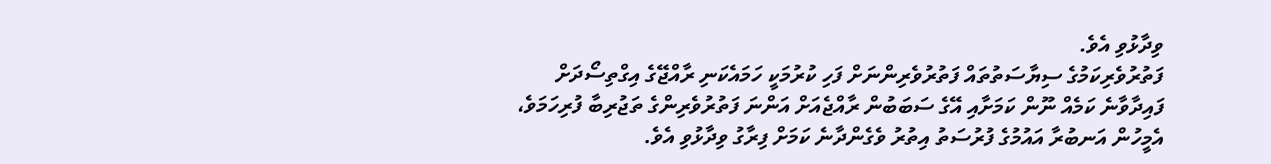ވިދާޅުވި އެވެ.
ފަތުރުވެރިކަމުގެ ސިޔާސަތުތައް ފަތުރުވެރިންނަށް ފަހި ކުރުމަކީ ހަމައެކަނި ރާއްޖޭގެ އިގްތިސޯދަށް ފައިދާވާނެ ކަމެއް ނޫން ކަމަށާއި އޭގެ ސަބަބުން ރާއްޖެއަށް އަންނަ ފަތުރުވެރިންގެ ތަޖުރިބާ ފުރިހަމަވެ، އެމީހުން އަނބުރާ އައުމުގެ ފުރުސަތު އިތުރު ވެގެންދާނެ ކަމަށް ފިރާގު ވިދާޅުވި އެވެ.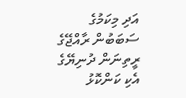އަދި މިކަމުގެ ސަބަބުން ރާއްޖޭގެ ރީތިނަން ދުނިޔޭގެ އެކި ކަންކޮޅު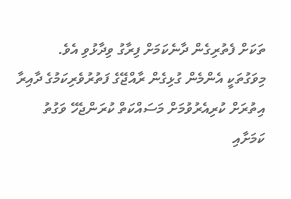ތަކަށް ފެތުރިގެން ދާނެކަމަށް ފިރާގު ވިދާޅުވި އެވެ.
މިވަގުތަކީ އެންމެން ގުޅިގެން ރާއްޖޭގެ ފަތުރުވެރިކަމުގެ ދާއިރާ އިތުރަށް ކުރިއެރުވުމަށް މަސައްކަތް ކުރަންޖެހޭ ވަގުތު ކަމަށާއި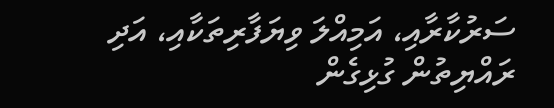ސަރުކާރާއި، އަމިއްލަ ވިޔަފާރިތަކާއި، އަދި ރައްޔިތުން ގުޅިގެން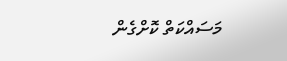މަސައްކަތް ކޮށްގެން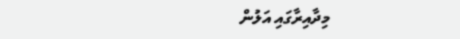މިދާއިރާގައި އަލުން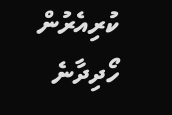ކުރިއެރުން ހޯދިދާނެ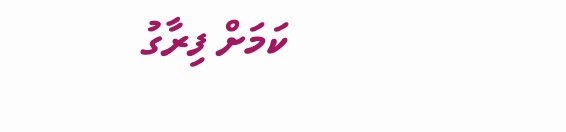ކަމަށް ފިރާގު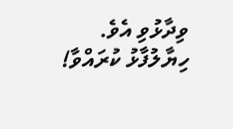ވިދާޅުވި އެވެ.
ހިޔާލުފާޅު ކުރައްވާ!